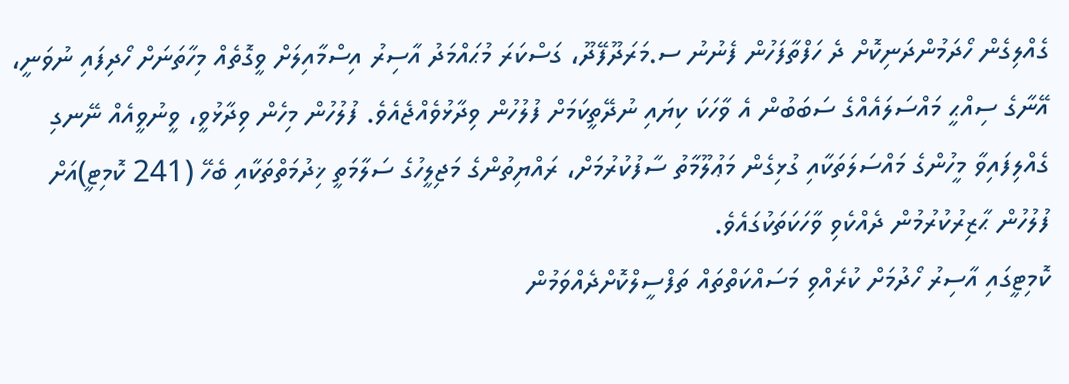ގެއްލިގެން ހޯދަމުންދަނިކޮށް ދެ ހަފްތާފަހުން ފެނުނު ސ.މަރަދޫފޭދޫ، ގަސްކަރަ މުޙައްމަދު އާސިރު އިސްމާއިލަށް ވީގޮތެއް މިހާތަނަށް ހޯދިފައި ނުވަނީ، އޭނާގެ ސިއްޙީ މައްސަލައެއްގެ ސަބަބުން އެ ވާހަކަ ކިޔައި ނުދޭތީކަމަށް ފުލުހުން ވިދާޅުވެއްޖެއެވެ. ފުލުހުން މިހެން ވިދާޅުވީ، ވީނުވީއެއް ނޭނގި ގެއްލިފައިވާ މީހުންގެ މައްސަލަތަކާއި ގުޅިގެން މަޢުލޫމާތު ސާފުކުރުމަށް، ރައްޔިތުންގެ މަޖިލީހުގެ ސަލާމަތީ ޚިދުމަތްތަކާއި ބެހޭ (241 ކޮމިޓީ)އަށް ފުލުހުން ޙާޒިރުކުރުމުން ދެއްކެވި ވާހަކަތަކުގައެވެ.
ކޮމިޓީގައި އާސިރު ހޯދުމަށް ކުރެއްވި މަސައްކަތްތައް ތަފްސީލްކޮށްދެއްވަމުން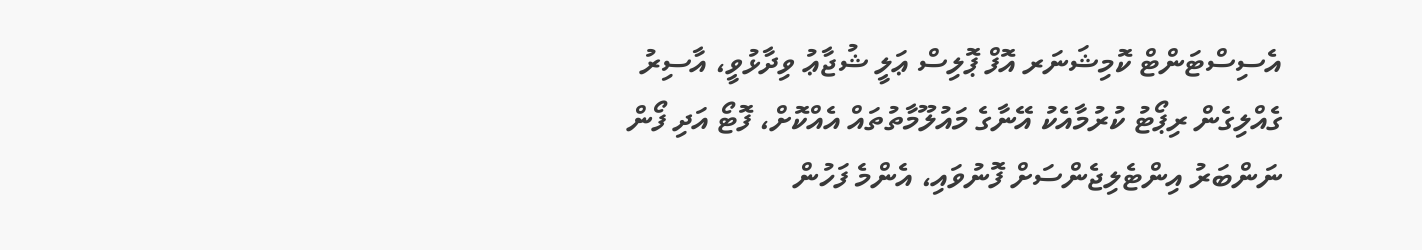އެސިސްޓަންޓް ކޮމިޝަނަރ އޮފް ޕޮލިސް ޢަލީ ޝުޖާޢު ވިދާޅުވީ، އާސިރު ގެއްލިގެން ރިޕޯޓު ކުރުމާއެކު އޭނާގެ މައުލޫމާތުތައް އެއްކޮށް، ފޮޓޯ އަދި ފޯން ނަންބަރު އިންޓެލިޖެންސަށް ފޮނުވައި، އެންމެ ފަހުން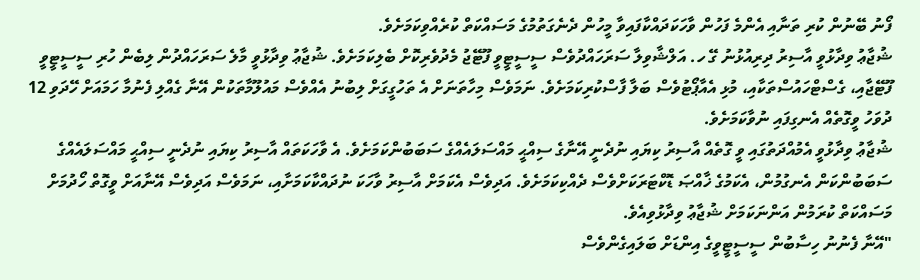ފޯނު ބޭނުން ކުރި ތަނާއި އެންމެ ފަހުން ވާހަކަދައްކާފައިވާ މީހުން ދެނެގަތުމުގެ މަސައްކަތް ކުރެއްވިކަމަށެވެ.
ޝުޖާޢު ވިދާޅުވީ އާސިރު ދިރިއުޅުނު ގޭ ހ. އަލްޝާވިލާ ސަރަހައްދުވެސް ސީސީޓީވީ ފޫޓޭޖު މެދުވެރިކޮށް ބެލިކަމަށެވެ. ޝުޖާޢު ވިދާޅުވީ މާލެ ސަރަހައްދުން ލިބެން ހުރި ސީސީޓީވީ ފޫޓޭޖާއި، ގެސްޓްހައުސްތަކާއި، މުޅި އެއާޕޯޓުވެސް ބަލާ ފާސްކުރިކަމަށެވެ. ނަމަވެސް މިހާތަނަށް އެ ތަހުގީގަށް ލިބުނު އެއްވެސް މައުލޫމާތަކުން އޭނާ ގެއްލި ފެނުމާ ހަމައަށް ހޭދަވި 12 ދުވަހު ވީގޮތެއް އެނގިފައި ނުވާކަމަށެވެ.
ޝުޖާޢު ވިދާޅުވީ އެމުއްދަތުގައި ވީ ގޮތެއް އާސިރު ކިޔައި ނުދެނީ އޭނާގެ ސިއްޙީ މައްސަލައެއްގެ ސަބަބުންކަމަށެވެ. އެ ވާހަކަތައް އާސިރު ކިޔައި ނުދެނީ ސިއްޙީ މައްސަލައެއްގެ ސަބަބުންކަން އެނގުމުން، އެކަމުގެ ޚާއްޞަ ޑޮކްޓަރަކަށްވެސް ދެއްކިކަމަށެވެ. އަދިވެސް އެކަމަށް އާސިރު ވާހަކަ ނުދައްކާކަމަށާއި، ނަމަވެސް އަދިވެސް އޭނާއަށް ވީގޮތް ހޯދުމަށް މަސައްކަތް ކުރަމުން އަންނަކަމަށް ޝުޖާޢު ވިދާޅުވިއެވެ.
"އޭނާ ފެނުނު ހިސާބުން ސީސީޓީވީގެ އިންޑަށް ބަލައިގެންވެސް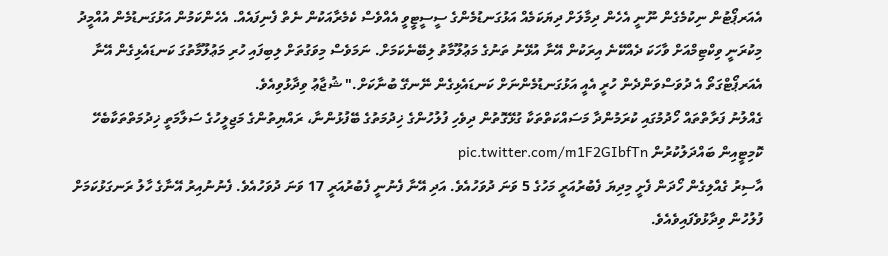އެއަރޕޯޓުން ނިކުމެގެން ނޫނީ އެހެން ދިމާލަށް ދިޔަކަމެއް އަޅުގަނޑުމެންގެ ސީސީޓީވީ އެއްވެސް ކެމެރާއަކުން ނެތް ފެނިފައެއް. އެހެންކަމުން އަޅުގަނޑުމެން އުއްމީދު މިކުރަނީ ވިކްޓިމްއަށް ވާހަކަ ދެއްކޭނެ އިރަކުން އޭނާ އުޅޭނު ތަނުގެ މަޢުލޫމާތު ލިބޭނެކަމަށް. ނަމަވެސް މިވަގުތަށް ލިބިފައި ހުރި މަޢުލޫމާތުގަ ކަނޑައެޅިގެން އޭނާ އެއަރޕޯޓްގަތޯ އެ ދުވަސްވަންދެން ހުރީ އެއީ އަޅުގަނޑުމެންނަށް ކަނޑައެޅިގެން ނޭނގޭ ބުނާކަށް." ޝުޖާޢު ވިދާޅުވިއެވެ.
ގެއްލުނު ފަރާތްތައް ހޯދުމުގައި ކުރަމުންދާ މަސައްކަތްތަކާ ގުޅޭގޮތުން ދިވެހި ފުލުހުންގެ ޚިދުމަތުގެ ބޭފުޅުންނާ، ރައްޔިތުންގެ މަޖިލީހުގެ ސަލާމަތީ ޚިދުމަތްތަކާބެހޭ ކޮމިޓީއިން ބައްދަލުކުރުން pic.twitter.com/m1F2GIbfTn
އާސިރު ގެއްލިގެން ހޯދަން ފެށީ މިދިޔަ ފެބުރުއަރީ މަހުގެ 5 ވަނަ ދުވަހުއެވެ. އަދި އޭނާ ފެނުނީ ފެބުރުއަރީ 17 ވަނަ ދުވަހުއެވެ. ފެނުނުއިރު އޭނާގެ ހާލު ރަނގަޅުކަމަށް ފުލުހުން ވިދާޅުވެފައިވެއެވެ.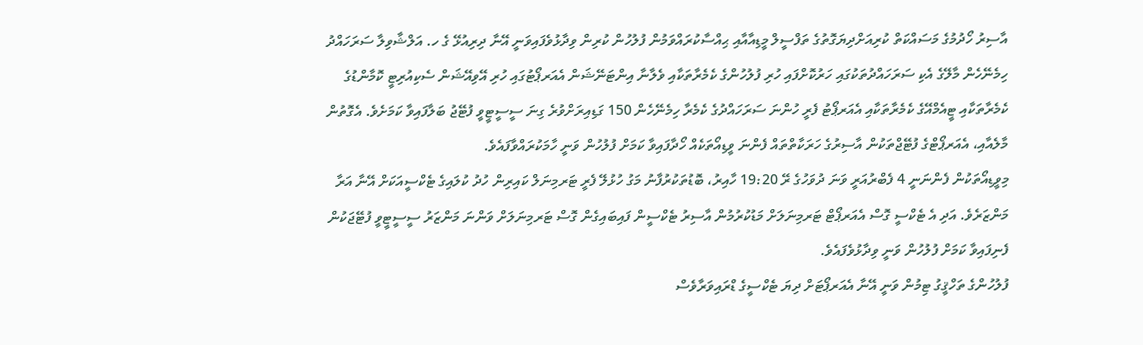އާސިރު ހޯދުމުގެ މަސައްކަތް ކުރިއަށްދިޔަގޮތުގެ ތަފްސީލް މީޑިއާއާއި ޙިއްސާކުރައްވަމުން ފުލުހުން ކުރިން ވިދާޅުވެފައިވަނީ އޭނާ ދިރިއުޅޭ ގެ ހ. އަލްޝާވިލާ ސަރަހައްދު ހިމެނޭހެން މާލޭގެ އެކި ސަރަހައްދުތަކުގައި ހަރުކޮށްފައި ހުރި ފުލުހުންގެ ކެމެރާތަކާއި ވެލާނާ އިންޓަނޭޝަން އެއަރޕޯޓުގައި ހުރި އޭވިއޭޝަން ސެކިއުރިޓީ ކޮމާންޑުގެ ކެމެރާތަކާއި ޓީއެމްއޭގެ ކެމެރާތަކާއި އެއަރޕޯޓު ފެރީ ހުންނަ ސަރަހައްދުގެ ކެމެރާ ހިމެނޭހެން 150 ގަޑިއިރަށްވުރެ ގިނަ ސީސީޓީވީ ފުޓޭޖު ބަލާފައިވާ ކަމަށެވެ. އެގޮތުން މާލެއާއި، އެއަރޕޯޓްގެ ފުޓޭޖްތަކުން އާސިރުގެ ހަރަކާތްތައް ފެންނަ ވީޑިއޯތަކެއް ހޯދާފައިވާ ކަމަށް ފުލުހުން ވަނީ ހާމަކުރައްވާފައެވެ.
މިވީޑިއޯތަކުން ފެންނަނީ 4 ފެބްރުއަރީ ވަނަ ދުވަހުގެ ރޭ 19:20 ހާއިރު، ބޮޑުތަކުރުފާނު މަގު ހުޅުލޭ ފެރީ ޓަރމިނަލް ކައިރިން ހުދު ކުލައިގެ ޓެކްސީއަކަށް އޭނާ އަރާ މަންޒަރެވެ. އަދި އެ ޓެކްސީ ގޮސް އެއަރޕޯޓް ޓަރމިނަލަށް މަޑުކުރުމުން އާސިރު ޓެކްސީން ފައިބައިގެން ގޮސް ޓަރމިނަލަށް ވަންނަ މަންޒަރު ސީސީޓީވީ ފުޓޭޖަކުން ފެނިފައިވާ ކަމަށް ފުލުހުން ވަނީ ވިދާޅުވެފައެވެ.
ފުލުހުންގެ ތަހްޤީގު ޓިމުން ވަނީ އޭނާ އެއަރޕޯޓަށް ދިޔަ ޓެކްސީގެ ޑްރައިވަރާވެސް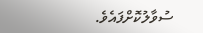ސުވާލުކޮށްފައެވެ.